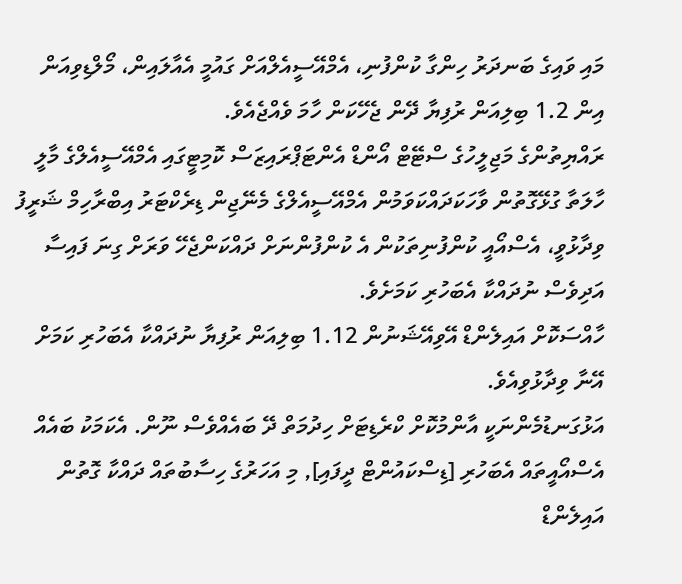މައި ވައިގެ ބަނދަރު ހިންގާ ކުންފުނި، އެމްއޭސީއެލްއަށް ގައުމީ އެއާލައިން، މޯލްޑިވިއަން އިން 1.2 ބިލިއަން ރުފިޔާ ދޭން ޖެހޭކަން ހާމަ ވެއްޖެއެވެ.
ރައްޔިތުންގެ މަޖިލީހުގެ ސްޓޭޓް އޯންޑް އެންޓަޕްރައިޒަސް ކޮމިޓީގައި އެމްއޭސީއެލްގެ މާލީ ހާލަތާ ގުޅޭގޮތުން ވާހަކަދައްކަވަމުން އެމްއޭސީއެލްގެ މެނޭޖިން ޑިރެކްޓަރު އިބްރާހިމް ޝަރީފު ވިދާޅުވީ، އެސްއޯއީ ކުންފުނިތަކުން އެ ކުންފުންނަށް ދައްކަންޖެހޭ ވަރަށް ގިނަ ފައިސާ އަދިވެސް ނުދައްކާ އެބަހުރި ކަމަށެވެ.
ހާއްސަކޮށް އައިލެންޑް އޭވިއޭޝަނުން 1.12 ބިލިއަން ރުފިޔާ ނުދައްކާ އެބަހުރި ކަމަށް އޭނާ ވިދާޅުވިއެވެ.
އަޅުގަނޑުމެންނަކީ އާންމުކޮށް ކްރެޑިޓަށް ހިދުމަތް ދޭ ބައެއްވެސް ނޫން. އެކަމަކު ބައެއް އެސްއޯއީތައް އެބަހުރި [ޑިސްކައުންޓް ދީފައި], މި އަހަރުގެ ހިސާބުތައް ދައްކާ ގޮތުން އައިލެންޑް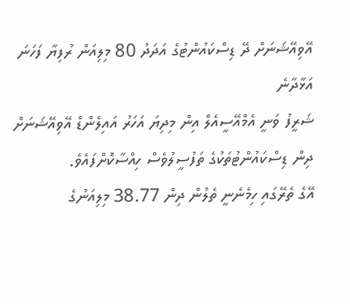އޭވިއޭޝަނަށް ދޭ ޑިސްކައުންޓުގެ އަދަދު 80 މިލިއަން ރުފިޔާ ފަހަނަ އަޅާދާނެ
ޝަރީފު ވަނީ އެމްއޭސީއެލް އިން މިދިޔަ އަހަރު އައިލެންޑް އޭވިއޭޝަނަށް ދިން ޑިސްކައުންޓުތަކުގެ ތަފުސީލުވެސް ހިއްސާކޮށްފައެވެ.
އޭގެ ތެރޭގައި ހިމެނެނީ ތެލުން ދިން 38.77 މިލިއަނުގެ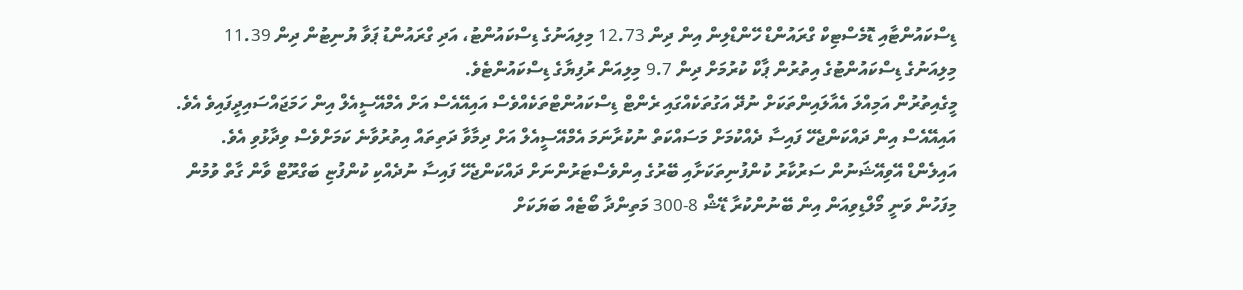ޑިސްކައުންޓާއި ޑޮމެސްޓިކް ގްރައުންޑް ހޭންޑްލިން އިން ދިން 12.73 މިލިއަނުގެ ޑިސްކައުންޓު، އަދި ގްރައުންޑު ޕަވާ ޔުނިޓުން ދިން 11.39 މިލިއަނުގެ ޑިސްކައުންޓުގެ އިތުރުން ޕާކް ކުރުމަށް ދިން 9.7 މިލިއަން ރުފިޔާގެ ޑިސްކައުންޓެވެ.
މީގެއިތުރުން އަމިއްލަ އެއާލައިންތަކަށް ނުދޭ އަގުތަކެއްގައި ރެންޓް ޑިސްކައުންޓްތަކެއްވެސް އައިއޭއެސް އަށް އެމްއޭސީއެލް އިން ހަމަޖައްސައިދީފައިވެ އެވެ. އައިއޭއެސް އިން ދައްކަންޖެހޭ ފައިސާ ދެއްކުމަށް މަސައްކަތް ނުކުރާނަމަ އެމްއޭސީއެލް އަށް ދިމާވާ ދަތިތައް އިތުރުވާނެ ކަމަށްވެސް ވިދާޅުވި އެވެ.
އައިލެންޑް އޭވިއޭޝަނުން ސަރުކާރު ކުންފުނިތަކަށާއި ބޭރުގެ އިންވެސްޓަރުންނަށް ދައްކަންޖެހޭ ފައިސާ ނުދެއްކި ކުންފުޏި ބަގްރޫޓް ވާން ގާތް ވުމުން މިފަހުން ވަނީ މޯލްޑިވިއަން އިން ބޭނުންކުރާ ޑޭޝް 8-300 މަތިންދާ ބޯޓެއް ބަޔަކަށް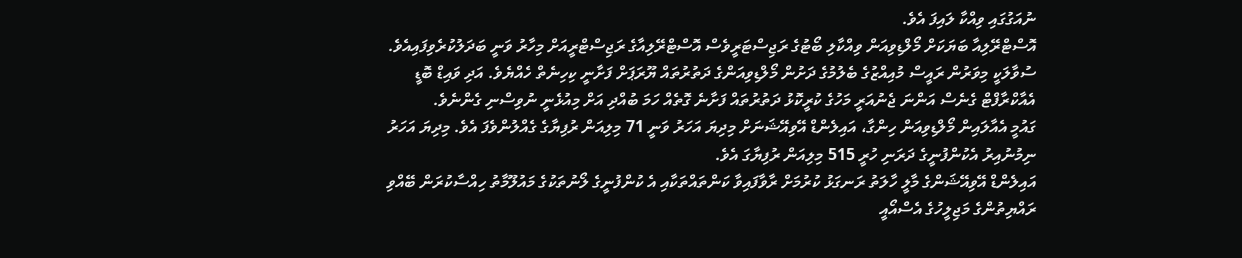ނުއަގުގައި ވިއްކާ ލައިފަ އެވެ.
އޮސްޓްރޭލިއާ ބަޔަކަށް މޯލްޑިވިއަން ވިއްކާލި ބޯޓުގެ ރަޖިސްޓަރީވެސް އޮސްޓްރޭލިއާގެ ރަޖިސްޓްރީއަށް މިހާރު ވަނީ ބަދަލުކުރެވިފައިއެވެ.
ސުވާލަކީ މިވަރުން ރައީސް މުއިއްޒުގެ ބެލުމުގެ ދަށުން މޯލްޑިވިއަންގެ ދަތުރުތައް ޔޫރަޕަށް ފަށާނީ ކިހިނެތް ހެއްޔެވެ. އަދި ވައިޑް ބޮޑީ އެއާކްރާފްޓް ގެނެސް އަންނަ ޖެނުއަރީ މަހުގެ ކުރީކޮޅު ދަތުރުތައް ފަށާނެ ގޮތެއް ހަމަ ބުއްދި އަށް މިއުޅެނީ ނުވިސްނި ގެންނެވެ.
ގައުމީ އެއާލައިން މޯލްޑިވިއަން ހިންގާ، އައިލެންޑް އޭވިއޭޝަނަށް މިދިޔަ އަހަރު ވަނީ 71 މިލިއަން ރުފިޔާގެ ގެއްލުންވެފަ އެވެ. މިދިޔަ އަހަރު ނިމުނުއިރު އެކުންފުނީގެ ދަރަނި ހުރީ 515 މިލިއަން ރުފިޔާގަ އެވެ.
އައިލެންޑް އޭވިއޭޝަންގެ މާލީ ހާލަތު ރަނގަޅު ކުރުމަށް ރާވާފައިވާ ކަންތައްތަކާއި އެ ކުންފުނީގެ ލޯނުތަކުގެ މައުލޫމާތު ހިއްސާކުރަން ބޭއްވި ރައްޔިތުންގެ މަޖިލީހުގެ އެސްއޯއީ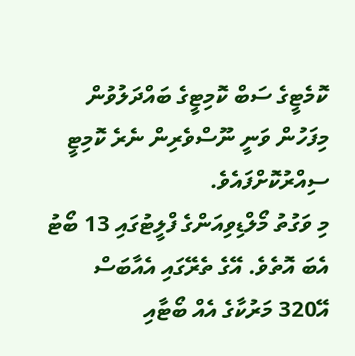ކޮމެޓީގެ ސަބް ކޮމިޓީގެ ބައްދަލުވުން މިފަހުން ވަނީ ނޫސްވެރިން ނެރެ ކޮމިޓީ ސިއްރުކޮށްފައެވެ.
މި ވަގުތު މޯލްޑިވިއަންގެ ފްލީޓުގައި 13 ބޯޓު އެބަ އޮތެވެ. އޭގެ ތެރޭގައި އެއާބަސް އޭ320 މަރުކާގެ އެއް ބޯޓާއި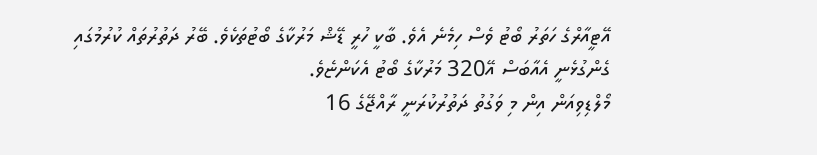އޭޓީއާރްގެ ހަތަރު ބޯޓު ވެސް ހިމެނެ އެވެ. ބާކީ ހުރީ ޑޭޝް މަރުކާގެ ބޯޓުތަކެވެ. ބޭރު ދަތުރުތައް ކުރުމުގައި ގެންގުޅެނީ އެއާބަސް އޭ320 މަރުކާގެ ބޯޓު އެކަންޏެވެ.
މޯލްޑިވިއަން އިން މި ވަގުތު ދަތުރުކުރަނީ ރާއްޖޭގެ 16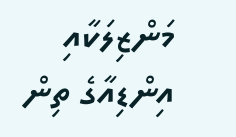މަންޒިލަކާއި އިންޑިއާގެ ތިން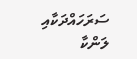ސަރަހައްދަކާއި ލަންކާ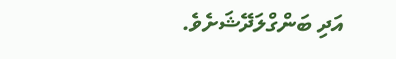އަދި ބަންގްލަދޭޝަށެވެ.